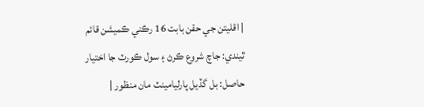| اقليتن جي حقن بابت 16 رڪني ڪميشن قائم ٿيندي: جاچ شروع ڪرڻ ۽ سول ڪورٽ جا اختيار حاصل: بل گڏيل پارليامينٽ مان منظور |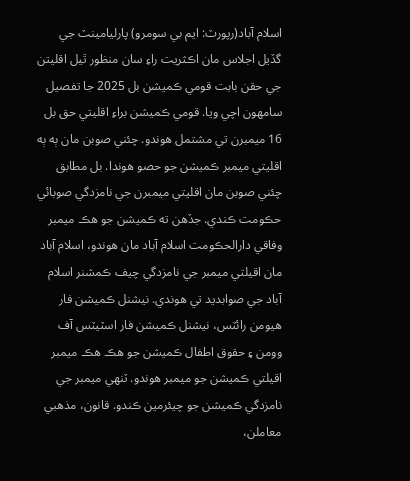اسلام آباد(رپورٽ: ايم بي سومرو) پارليامينٽ جي گڏيل اجلاس مان اڪثريت راءِ سان منظور ٿيل اقليتن جي حقن بابت قومي ڪميشن بل 2025 جا تفصيل سامهون اچي ويا. قومي ڪميشن براءِ اقليتي حق بل 16 ميمبرن تي مشتمل هوندو. چئني صوبن مان ٻه ٻه اقليتي ميمبر ڪميشن جو حصو هوندا. بل مطابق چئني صوبن مان اقليتي ميمبرن جي نامزدگي صوبائي حڪومت ڪندي. جڏهن ته ڪميشن جو هڪ ميمبر وفاقي دارالحڪومت اسلام آباد مان هوندو، اسلام آباد مان اقيلتي ميمبر جي نامزدگي چيف ڪمشنر اسلام آباد جي صوابديد تي هوندي. نيشنل ڪميشن فار هيومن رائٽس، نيشنل ڪميشن فار اسٽيٽس آف وومن ۽ حقوق اطفال ڪميشن جو هڪ هڪ ميمبر اقيلتي ڪميشن جو ميمبر هوندو. ٽنهي ميمبر جي نامزدگي ڪميشن جو چيئرمين ڪندو. قانون، مذهبي معاملن،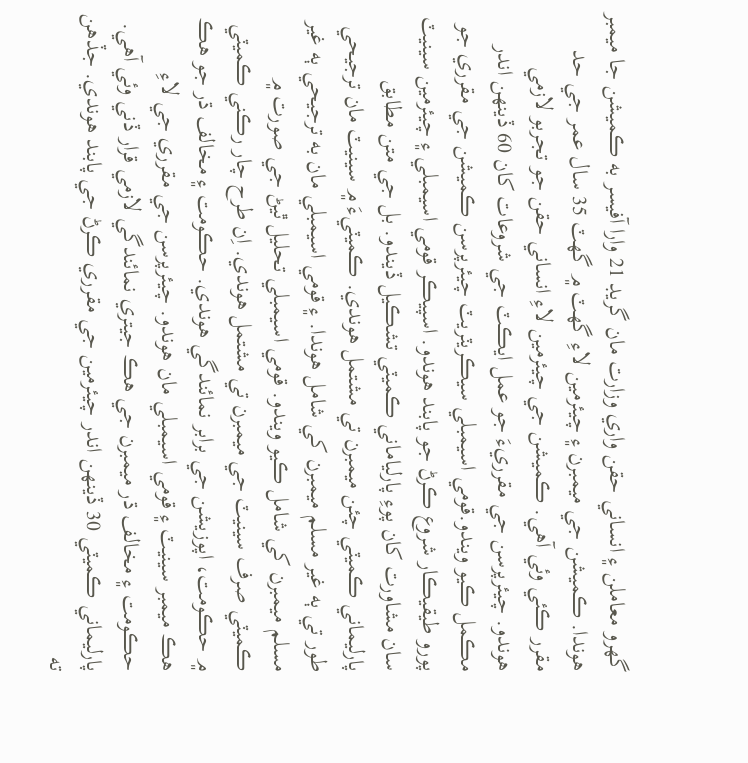گهرو معاملن ۽ انساني حقن واري وزارت مان گريڊ 21 وارا آفيسر به ڪميشن جا ميمبر هوندا. ڪميشن جي ميمبرن ۽ چيئرمين لاءِ گهٽ ۾ گهٽ 35 سال عمر جي حد مقرر ڪئي وئي آهي. ڪميشن جي چيئرمين لاءِ انساني حقن جو تجربو لازمي هوندو. چيئرپرسن جي مقرريءَ جو عمل ايڪٽ جي شروعات کان 60 ڏينهن اندر مڪمل ڪيو ويندو.قومي اسيمبلي سيڪريٽريٽ چيئرپرسن ڪميشن جي مقرري جو پورو طيقيڪار شروع ڪرڻ جو پابند هوندو. اسپيڪر قومي اسيمبلي ۽ چيئرمين سينيٽ سان مشاورت کان پوءِ پارلياماني ڪميٽي تشڪيل ڏيندو. بل جي متن مطابق پارليماني ڪميٽي چئن ميمبرن تي مشتمل هوندي. ڪميٽيءَ ۾ سينيٽ مان ترجيحي طور تي ٻه غير مسلم ميمبرن کي شامل هوندا. ۽ قومي اسيمبلي مان به ترجيحي ٻه غير مسلم ميمبرن کي شامل ڪيو ويندو. قومي اسيمبلي تحليل ٿيڻ جي صورت ۾ ڪميٽي صرف سينيٽ جي ميمبرن تي مشتمل هوندي. اِن طرح چار رڪني ڪميٽي ۾ حڪومت، اپوزيشن جي برابر نمائندگي هوندي. حڪومت ۽ مخالف ڌر جو هڪ هڪ ميمبر سينيٽ ۽ قومي اسيمبلي مان هوندو. چيئرپرسن جي مقرري جي لاءِ حڪومت ۽ مخالف ڌر ميمبرن جي هڪ جيتري نمائندگي لازمي قرار ڏني وئي آهي. پارليماني ڪميٽي 30 ڏينهن اندر چيئرمين جي مقرري ڪرڻ جي پابند هوندي. جڏهن ته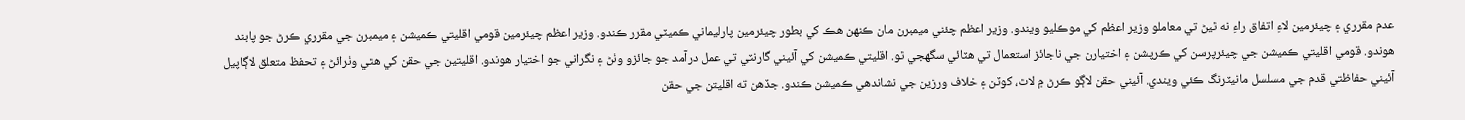عدم مقرري ۽ چيئرمين لاءِ اتفاق راءِ نه ٿيڻ تي معاملو وزير اعظم کي موڪليو ويندو. وزير اعظم چئني ميمبرن مان ڪنهن هڪ کي بطور چيئرمين پارليماني ڪميٽي مقرر ڪندو. وزير اعظم چيئرمين قومي اقليتي ڪميشن ۽ ميمبرن جي مقرري ڪرڻ جو پابند هوندو. قومي اقليتي ڪميشن جي چيئرپرسن کي ڪرپشن ۽ اختيارن جي ناجائز استعمال تي هٽائي سگهجي ٿو. اقليتي ڪميشن کي آئيني گارنٽي تي عمل درآمد جو جائزو وٺڻ ۽ نگراني جو اختيار هوندو. اقليتين جي حقن کي هٿي وٺرائڻ ۽ تحفظ متعلق لاڳاپيل آئيني حفاظتي قدم جي مسلسل مانيٽرنگ ڪئي ويندي. آئيني حقن لاڳو ڪرڻ ۾ لاٿ، کوٽن ۽ خلاف ورزين جي نشاندهي ڪميشن ڪندو. جڏهن ته اقليتن جي حقن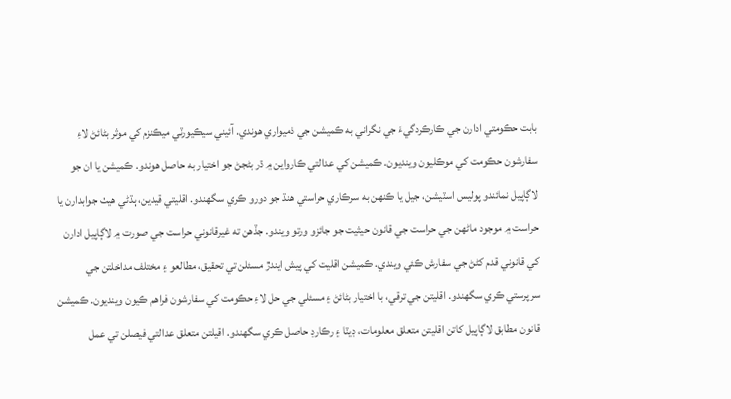بابت حڪومتي ادارن جي ڪارڪردگيءَ جي نگراني به ڪميشن جي ذميواري هوندي. آئيني سيڪيورٽي ميڪنزم کي موثر بڻائڻ لاءِ سفارشون حڪومت کي موڪليون وينديون. ڪميشن کي عدالتي ڪارواين ۾ ڌر بڻجڻ جو اختيار به حاصل هوندو. ڪميشن يا ان جو لاڳاپيل نمائندو پوليس اسٽيشن، جيل يا ڪنهن به سرڪاري حراستي هنڌ جو دورو ڪري سگهندو. اقليتي قيدين، ٻڌڻي هيٺ جوابدارن يا حراست ۾ موجود ماڻهن جي حراست جي قانون حيثيت جو جائزو ورتو ويندو. جڏهن ته غيرقانوني حراست جي صورت ۾ لاڳاپيل ادارن کي قانوني قدم کڻڻ جي سفارش ڪئي ويندي. ڪميشن اقليت کي پيش ايندڙ مسئلن تي تحقيق، مطالعو ۽ مختلف مداخلتن جي سرپرستي ڪري سگهندو. اقليتن جي ترقي، با اختيار بڻائڻ ۽ مسئلي جي حل لاءِ حڪومت کي سفارشون فراهم ڪيون وينديون. ڪميشن قانون مطابق لاڳاپيل کاتن اقليتن متعلق معلومات، ڊيٽا ۽ رڪارڊ حاصل ڪري سگهندو. اقيلتن متعلق عدالتي فيصلن تي عمل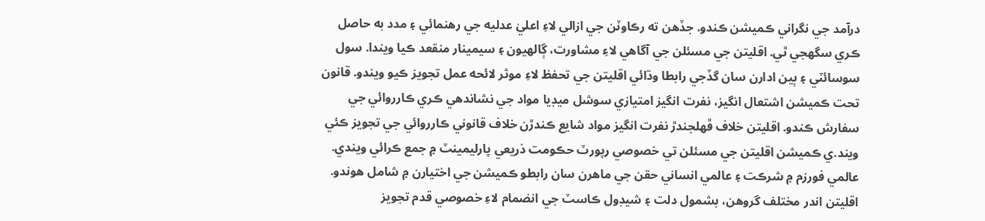درآمد جي نگراني ڪميشن ڪندو. جڏهن ته رڪاوٽن جي ازالي لاءِ اعليٰ عدليه جي رهنمائي ۽ مدد به حاصل ڪري سگهجي ٿي. اقليتن جي مسئلن جي آگاهي لاءِ مشاورت، ڳالهيون ۽ سيمينار منقعد ڪيا ويندا. سول سوسائٽي ۽ ٻين ادارن سان گڏجي رابطا وڌائي اقليتن جي تحفظ لاءِ موثر لائحه عمل تجويز ڪيو ويندو. قانون تحت ڪميشن اشتعال انگيز، نفرت انگيز امتيازي سوشل ميڊيا مواد جي نشاندهي ڪري ڪارروائي جي سفارش ڪندو. اقليتن خلاف ڦهلجندڙ نفرت انگيز مواد شايع ڪندڙن خلاف قانوني ڪارروائي جي تجويز ڪئي ويند.ي ڪميشن اقليتن جي مسئلن تي خصوصي رپورٽ حڪومت ذريعي پارليمينٽ ۾ جمع ڪرائي ويندي. عالمي فورزم ۾ شرڪت ۽ عالمي انساني حقن جي ماهرن سان رابطو ڪميشن جي اختيارن ۾ شامل هوندو. اقليتن اندر مختلف گروهن، بشمول دلت ۽ شيڊول ڪاسٽ جي انضمام لاءِ خصوصي قدم تجويز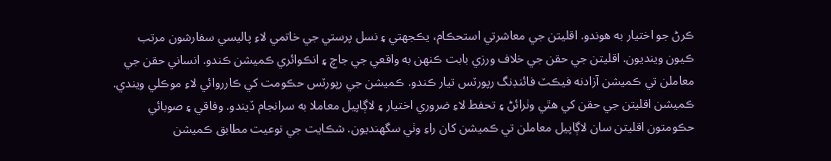ڪرڻ جو اختيار به هوندو. اقليتن جي معاشرتي استحڪام، يڪجهتي ۽ نسل پرستي جي خاتمي لاءِ پاليسي سفارشون مرتب ڪيون وينديون. اقليتن جي حقن جي خلاف ورزي بابت ڪنهن به واقعي جي جاچ ۽ انڪوائري ڪميشن ڪندو. انساني حقن جي معاملن تي ڪميشن آزادنه فيڪٽ فائنڊنگ رپورٽس تيار ڪندو. ڪميشن جي رپورٽس حڪومت کي ڪارروائي لاءِ موڪلي ويندي. ڪميشن اقليتن جي حقن کي هٿي وٺرائڻ ۽ تحفط لاءِ ضروري اختيار ۽ لاڳاپيل معاملا به سرانجام ڏيندو. وفاقي ۽ صوبائي حڪومتون اقليتن سان لاڳاپيل معاملن تي ڪميشن کان راءِ وٺي سگهنديون. شڪايت جي نوعيت مطابق ڪميشن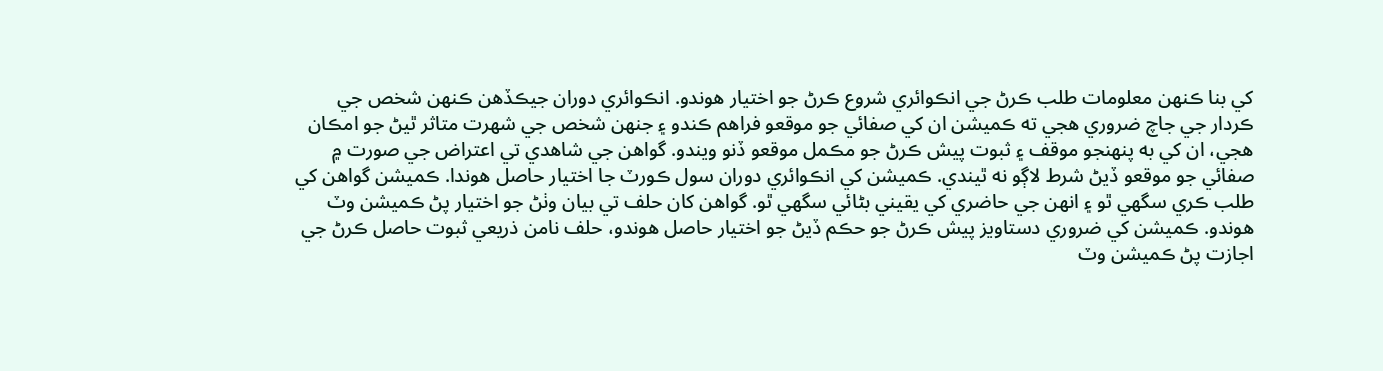کي بنا ڪنهن معلومات طلب ڪرڻ جي انڪوائري شروع ڪرڻ جو اختيار هوندو. انڪوائري دوران جيڪڏهن ڪنهن شخص جي ڪردار جي جاچ ضروري هجي ته ڪميشن ان کي صفائي جو موقعو فراهم ڪندو ۽ جنهن شخص جي شهرت متاثر ٿيڻ جو امڪان هجي، ان کي به پنهنجو موقف ۽ ثبوت پيش ڪرڻ جو مڪمل موقعو ڏنو ويندو. گواهن جي شاهدي تي اعتراض جي صورت ۾ صفائي جو موقعو ڏيڻ شرط لاڳو نه ٿيندي. ڪميشن کي انڪوائري دوران سول ڪورٽ جا اختيار حاصل هوندا. ڪميشن گواهن کي طلب ڪري سگهي ٿو ۽ انهن جي حاضري کي يقيني بڻائي سگهي ٿو. گواهن کان حلف تي بيان وٺڻ جو اختيار پڻ ڪميشن وٽ هوندو. ڪميشن کي ضروري دستاويز پيش ڪرڻ جو حڪم ڏيڻ جو اختيار حاصل هوندو، حلف نامن ذريعي ثبوت حاصل ڪرڻ جي اجازت پڻ ڪميشن وٽ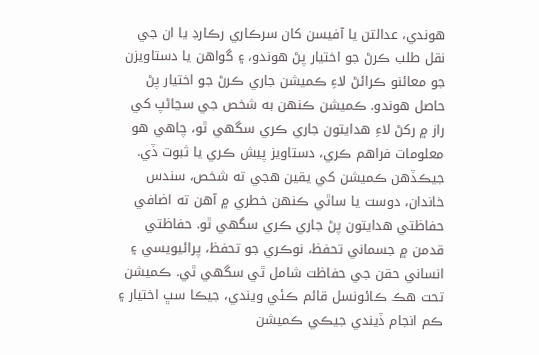هوندي، عدالتن يا آفيسن کان سرڪاري رڪارڊ يا ان جي نقل طلب ڪرڻ جو اختيار پڻ هوندو، ۽ گواهن يا دستاويزن جو معائنو ڪرائڻ لاءِ ڪميشن جاري ڪرڻ جو اختيار پڻ حاصل هوندو. ڪميشن ڪنهن به شخص جي سڃاڻپ کي راز ۾ رکڻ لاءِ هدايتون جاري ڪري سگهي ٿو، چاهي هو معلومات فراهم ڪري، دستاويز پيش ڪري يا ثبوت ڏي. جيڪڏهن ڪميشن کي يقين هجي ته شخص، سندس خاندان، دوست يا ساٿي ڪنهن خطري ۾ آهن ته اضافي حفاظتي هدايتون پڻ جاري ڪري سگهي ٿو. حفاظتي قدمن ۾ جسماني تحفظ، نوڪري جو تحفظ، پرائيويسي ۽ انساني حقن جي حفاظت شامل ٿي سگهي ٿي. ڪميشن تحت هڪ ڪائونسل قائم ڪئي ويندي، جيڪا سڀ اختيار ۽ ڪم انجام ڏيندي جيڪي ڪميشن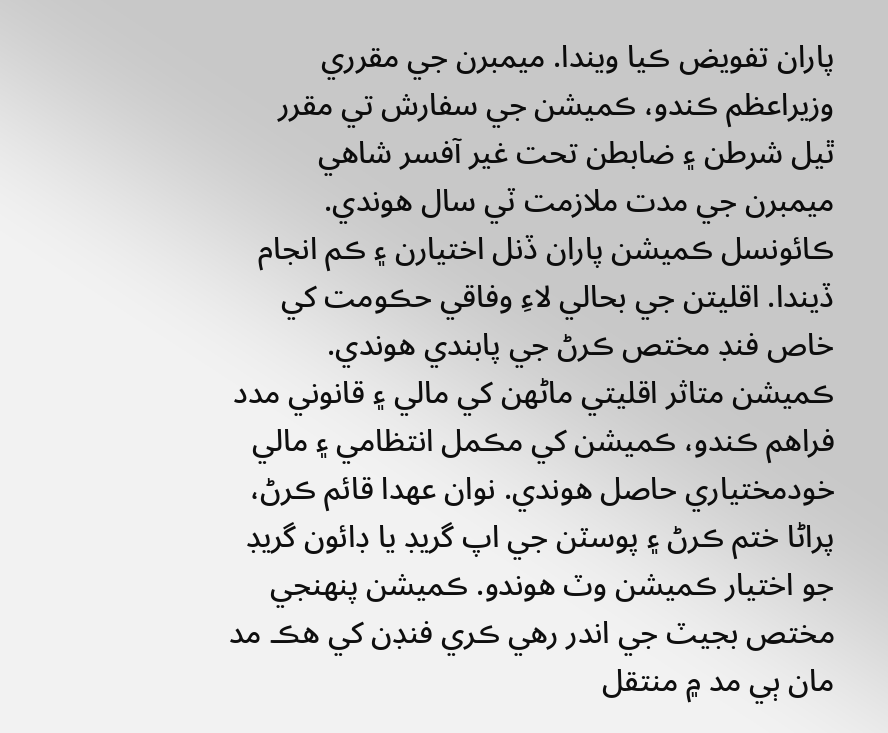پاران تفويض ڪيا ويندا. ميمبرن جي مقرري وزيراعظم ڪندو، ڪميشن جي سفارش تي مقرر ٿيل شرطن ۽ ضابطن تحت غير آفسر شاهي ميمبرن جي مدت ملازمت ٽي سال هوندي. ڪائونسل ڪميشن پاران ڏنل اختيارن ۽ ڪم انجام ڏيندا. اقليتن جي بحالي لاءِ وفاقي حڪومت کي خاص فنڊ مختص ڪرڻ جي پابندي هوندي. ڪميشن متاثر اقليتي ماڻهن کي مالي ۽ قانوني مدد فراهم ڪندو، ڪميشن کي مڪمل انتظامي ۽ مالي خودمختياري حاصل هوندي. نوان عهدا قائم ڪرڻ، پراڻا ختم ڪرڻ ۽ پوسٽن جي اپ گريڊ يا ڊائون گريڊ جو اختيار ڪميشن وٽ هوندو. ڪميشن پنهنجي مختص بجيٽ جي اندر رهي ڪري فنڊن کي هڪ مد مان ٻي مد ۾ منتقل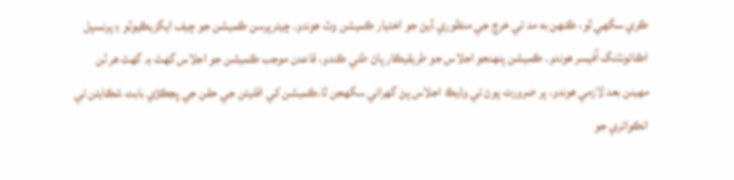ڪري سگهي ٿو، ڪنهن به مد تي خرچ جي منظوري ڏيڻ جو اختيار ڪميشن وٽ هوندو. چيئرپرسن ڪميشن جو چيف ايگزيڪيوٽو ۽ پرنسپل اڪائونٽنگ آفيسر هوندو. ڪميشن پنهنجو اجلاس جو طريقيڪار پاڻ طئي ڪندو، قاعدن موجب ڪميشن جو اجلاس گهٽ ۾ گهٽ هر ٽن مهينن بعد لازمي هوندو، پر ضرورت پوڻ تي وڌيڪ اجلاس پڻ گهرائي سگهجن ٿا.ڪميشن کي اقليتن جي حقن جي ڀڃڪڙي بابت شڪايتن تي انڪوائري جو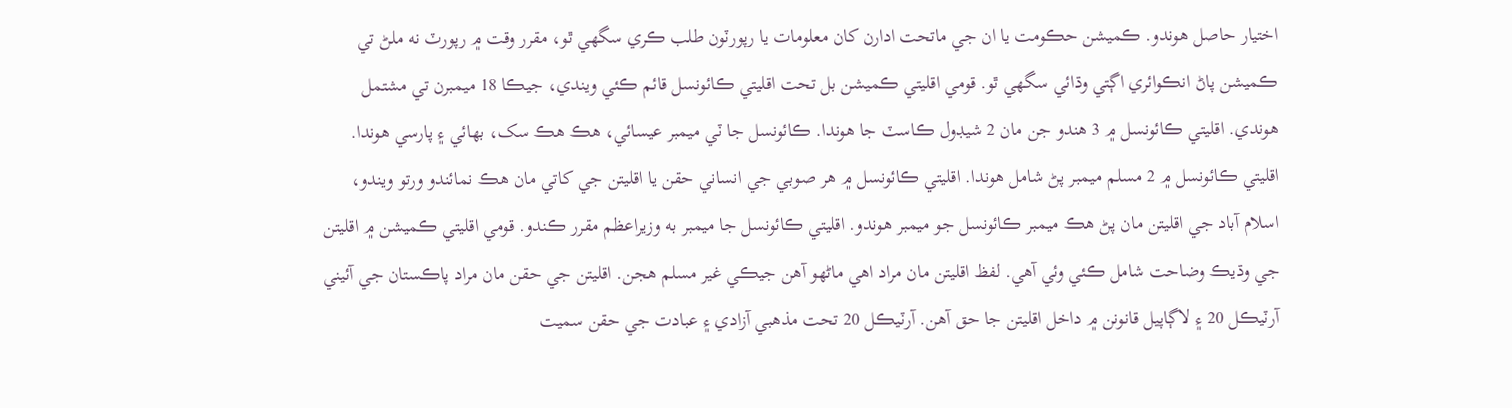اختيار حاصل هوندو. ڪميشن حڪومت يا ان جي ماتحت ادارن کان معلومات يا رپورٽون طلب ڪري سگهي ٿو، مقرر وقت ۾ رپورٽ نه ملڻ تي ڪميشن پاڻ انڪوائري اڳتي وڌائي سگهي ٿو. قومي اقليتي ڪميشن بل تحت اقليتي ڪائونسل قائم ڪئي ويندي، جيڪا 18 ميمبرن تي مشتمل هوندي. اقليتي ڪائونسل ۾ 3 هندو جن مان 2 شيڊول ڪاسٽ جا هوندا. ڪائونسل جا ٽي ميمبر عيسائي، هڪ هڪ سک، بهائي ۽ پارسي هوندا. اقليتي ڪائونسل ۾ 2 مسلم ميمبر پڻ شامل هوندا. اقليتي ڪائونسل ۾ هر صوبي جي انساني حقن يا اقليتن جي کاتي مان هڪ نمائندو ورتو ويندو، اسلام آباد جي اقليتن مان پڻ هڪ ميمبر ڪائونسل جو ميمبر هوندو. اقليتي ڪائونسل جا ميمبر به وزيراعظم مقرر ڪندو. قومي اقليتي ڪميشن ۾ اقليتن جي وڌيڪ وضاحت شامل ڪئي وئي آهي. لفظ اقليتن مان مراد اهي ماڻهو آهن جيڪي غير مسلم هجن. اقليتن جي حقن مان مراد پاڪستان جي آئيني آرٽيڪل 20 ۽ لاڳاپيل قانونن ۾ داخل اقليتن جا حق آهن. آرٽيڪل 20 تحت مذهبي آزادي ۽ عبادت جي حقن سميت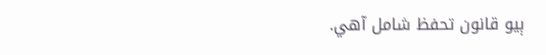ٻيو قانون تحفظ شامل آهي.